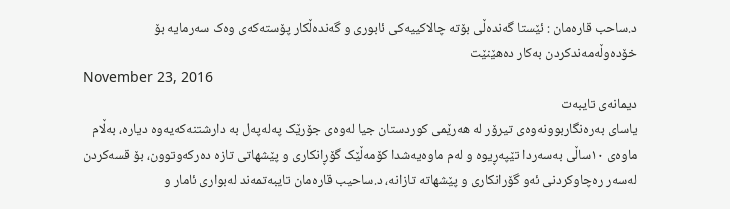د.ساحب قارەمان : ئێستا گەندەڵی بۆتە چالاکییەکی ئابوری و گەندەڵکار پۆستەکەی وەک سەرمایە بۆ خۆدەوڵەمەندکردن بەکار دەھێنێت
November 23, 2016
دیمانەی تایبەت
یاسای بەرەنگاربوونەوەی تیرۆر لە ھەرێمی کوردستان جیا لەوەی جۆرێک پەلەپەل بە دارشتنەکەیەوە دیارە، بەڵام ماوەی ١٠ساڵی بەسەردا تێپەڕیوە و لەم ماوەیەشدا کۆمەڵێک گۆڕانکاری و پێشھاتی تازە دەرکەوتوون، بۆ قسەکردن لەسەر رەچاوکردنی ئەو گۆرانکاری و پێشھاتە تازانە، د.ساحیب قارەمان تایبەتمەند لەبواری ئامار و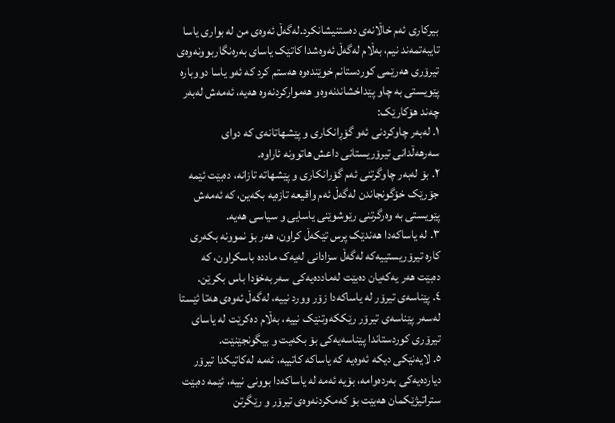بیرکاری ئەم خاڵانەی دەستنیشانکرد.لەگەڵ ئەوەی من لە بواری یاسا تایبەتمەند نیم، بەڵام لەگەڵ ئەوەشدا کاتێک یاسای بەرەنگاربوونەوەی تیرۆری ھەرێمی کوردستانم خوێندەوە ھەستم کرد کە ئەو یاسا دووبارە پێویستی بە چاو پێداخشاندنەوەو ھەموارکردنەوە ھەیە، ئەمەش لەبەر چەند ھۆکارێک:
١. لەبەر چاوکردنی ئەو گۆڕانکاری و پێشھاتانەی کە دوای سەرھەڵدانی تیرۆریستانی داعش ھاتوونە ئاراوە.
٢. بۆ لەبەر چاوگرتنی ئەم گۆرانکاری و پێشھاتە تازانە، دەبێت ئێمە جۆرێک خۆگونجاندن لەگەڵ ئەم واقیعە تازەیە بکەین، کە ئەمەش پێویستی بە وەرگرتنی رێوشوێنی یاسایی و سیاسی ھەیە.
٣. لە یاساکەدا ھەندێک پرس تێکەڵ کراون، ھەر بۆ نموونە بکەری کارە تیرۆریستییەکە لەگەڵ سزادانی لەیەک ماددە باسکراون، کە دەبێت ھەر یەکەیان دەبێت لەماددەیەکی سەربەخۆدا باس بکرێن.
٤. پێناسەی تیرۆر لە یاساکەدا زۆر وورد نییە، لەگەڵ ئەوەی ھەتا ئێستا لەسەر پێناسەی تیرۆر رێککەوتنێک نییە، بەڵام دەکرێت لە یاسای تیرۆری کوردستاندا پێناسەیەکی بۆ بکەیت و بیگونجێنێت.
٥. لایەنێکی دیکە ئەوەیە کە یاساکە کاتییە، ئەمە لەکاتیکدا تیرۆر دیاردەیەکی بەردەوامە، بۆیە ئەمە لە یاساکەدا بوونی نییە، ئێمە دەبێت ستراتیژێکمان ھەبێت بۆ کەمکردنەوەی تیرۆر و رێگرتن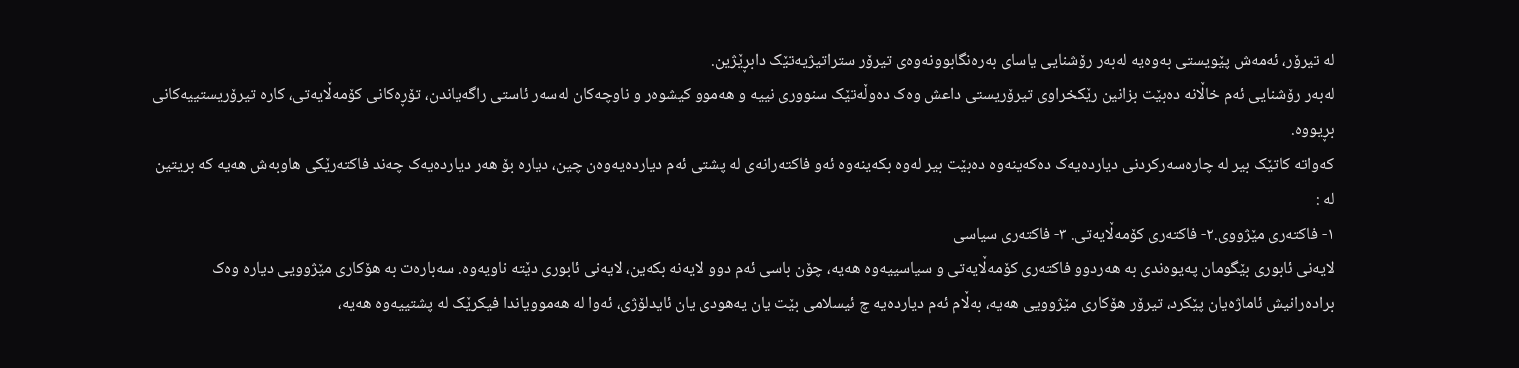لە تیرۆر، ئەمەش پێویستی بەوەیە لەبەر رۆشنایی یاسای بەرەنگابوونەوەی تیرۆر ستراتیژیەتێک دابڕێژین.
لەبەر رۆشنایی ئەم خاڵانە دەبێت بزانین رێکخراوی تیرۆریستی داعش وەک دەوڵەتێک سنووری نییە و ھەموو کیشوەر و ناوچەکان لەسەر ئاستی راگەیاندن، تۆڕەکانی کۆمەڵایەتی، کارە تیرۆریستییەکانی بڕیووە.
کەواتە کاتێک بیر لە چارەسەرکردنی دیاردەیەک دەکەینەوە دەبێت بیر لەوە بکەینەوە ئەو فاکتەرانەی لە پشتی ئەم دیاردەیەوەن چین، دیارە بۆ ھەر دیاردەیەک چەند فاکتەرێکی ھاوبەش ھەیە کە بریتین لە :
١- فاکتەری مێژووی.٢- فاکتەری کۆمەڵایەتی. ٣- فاکتەری سیاسی
لایەنی ئابوری بێگومان پەیوەندی بە ھەردوو فاکتەری کۆمەڵایەتی و سیاسییەوە ھەیە، چۆن باسی ئەم دوو لایەنە بکەین، لایەنی ئابوری دێتە ناویەوە. سەبارەت بە ھۆکاری مێژوویی دیارە وەک برادەرانیش ئاماژەیان پێکرد، تیرۆر ھۆکاری مێژوویی ھەیە، بەڵام ئەم دیاردەیە چ ئیسلامی بێت یان یەھودی یان ئایدلۆژی، ئەوا لە ھەموویاندا فیکرێک لە پشتییەوە ھەیە،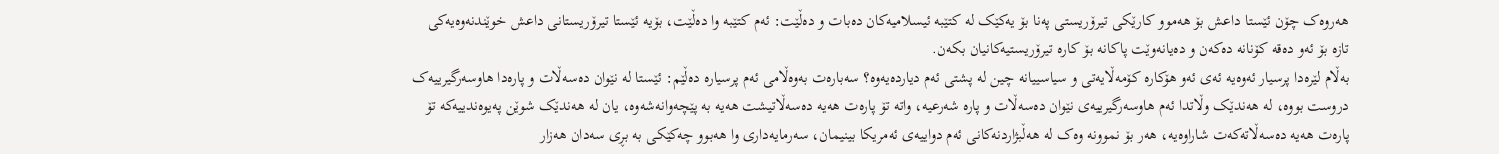ھەروەک چۆن ئێستا داعش بۆ ھەموو کارێکی تیرۆریستی پەنا بۆ یەکێک لە کتێبە ئیسلامیەکان دەبات و دەڵێت: ئەم کتێبە وا دەڵێت، بۆیە ئێستا تیرۆریستانی داعش خوێندنەوەیەکی تازە بۆ ئەو دەقە کۆنانە دەکەن و دەیانەوێت پاکانە بۆ کارە تیرۆریستیەکانیان بکەن.
بەڵام لێرەدا پرسیار ئەوەیە ئەی ئەو ھۆکارە کۆمەڵایەتی و سیاسییانە چین لە پشتی ئەم دیاردەیەوە؟ سەبارەت بەوەڵامی ئەم پرسیارە دەڵێم: ئێستا لە نێوان دەسەڵات و پارەدا ھاوسەرگیرییەک دروست بووە، لە ھەندێک وڵاتدا ئەم ھاوسەرگیرییەی نێوان دەسەڵات و پارە شەرعیە، واتە تۆ پارەت ھەیە دەسەڵاتیشت ھەیە بە پێچەوانەشەوە، یان لە ھەندێک شوێن پەیوەندییەکە تۆ پارەت ھەیە دەسەڵاتەکەت شاراوەیە، ھەر بۆ نموونە وەک لە ھەڵبژاردنەکانی ئەم دواییەی ئەمریکا بینیمان، سەرمایەداری وا ھەبوو چەکێکی بە بڕی سەدان ھەزار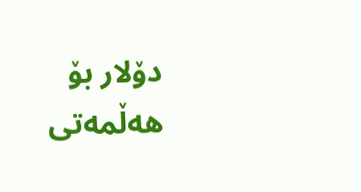دۆلار بۆ ھەڵمەتی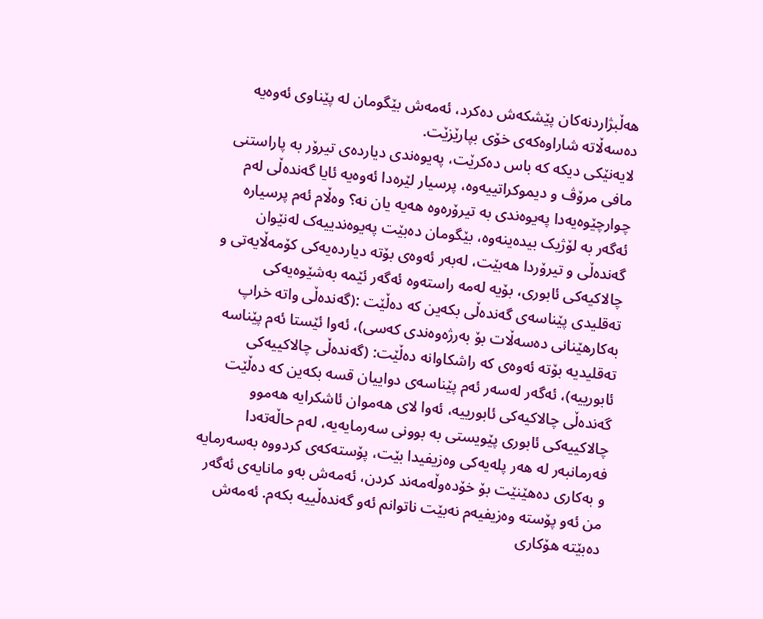ھەڵبژاردنەکان پێشکەش دەکرد، ئەمەش بێگومان لە پێناوی ئەوەیە دەسەڵاتە شاراوەکەی خۆی بپارێزێت.
لایەنێکی دیکە کە باس دەکرێت، پەیوەندی دیاردەی تیرۆر بە پاراستنی مافی مرۆڤ و دیموکراتییەوە، پرسیار لێرەدا ئەوەیە ئایا گەندەڵی لەم چوارچێوەیەدا پەیوەندی بە تیرۆرەوە ھەیە یان نە؟ وەڵام ئەم پرسیارە ئەگەر بە لۆژیک بیدەینەوە، بێگومان دەبێت پەیوەندییەک لەنێوان گەندەڵی و تیرۆردا ھەبێت، لەبەر ئەوەی بۆتە دیاردەیەکی کۆمەڵایەتی و چالاکیەکی ئابوری، بۆیە لەمە راستەوە ئەگەر ئێمە بەشێوەیەکی تەقلیدی پێناسەی گەندەڵی بکەین کە دەڵێت :(گەندەڵی واتە خراپ بەکارھێنانی دەسەڵات بۆ بەرژەوەندی کەسی)، ئەوا ئێستا ئەم پێناسە تەقلیدیە بۆتە ئەوەی کە راشکاوانە دەڵێت: (گەندەڵی چالاکییەکی ئابورییە)، ئەگەر لەسەر ئەم پێناسەی دواییان قسە بکەین کە دەڵێت گەندەڵی چالاکیەکی ئابورییە، ئەوا لای ھەموان ئاشکرایە ھەموو چالاکییەکی ئابوری پێویستی بە بوونی سەرمایەیە، لەم حاڵەتەدا فەرمانبەر لە ھەر پلەیەکی وەزیفیدا بێت، پۆستەکەی کردووە بەسەرمایە و بەکاری دەھێنێت بۆ خۆدەوڵەمەند کردن، ئەمەش بەو مانایەی ئەگەر من ئەو پۆستە وەزیفیەم نەبێت ناتوانم ئەو گەندەڵییە بکەم. ئەمەش دەبێتە ھۆکاری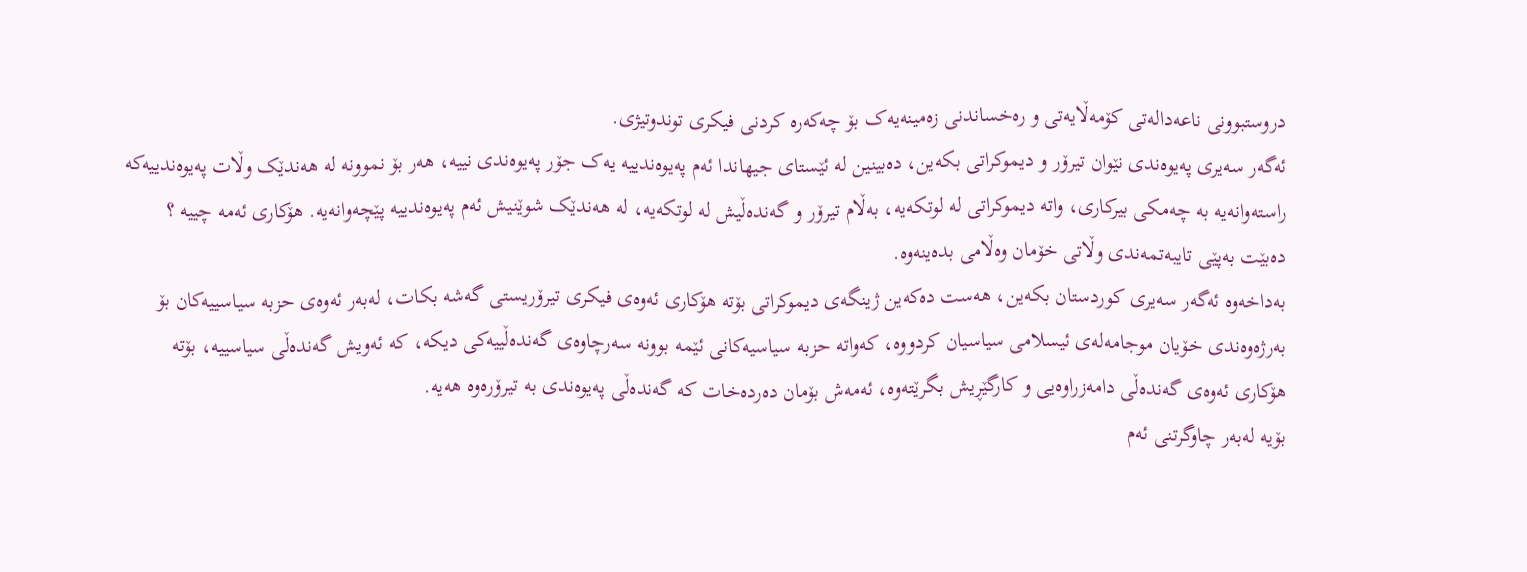دروستبوونی ناعەدالەتی کۆمەڵایەتی و رەخساندنی زەمینەیەک بۆ چەکەرە کردنی فیکری توندوتیژی.
ئەگەر سەیری پەیوەندی نێوان تیرۆر و دیموکراتی بکەین، دەبینین لە ئێستای جیھاندا ئەم پەیوەندییە یەک جۆر پەیوەندی نییە، ھەر بۆ نموونە لە ھەندێک وڵات پەیوەندییەکە راستەوانەیە بە چەمکی بیرکاری، واتە دیموکراتی لە لوتکەیە، بەڵام تیرۆر و گەندەڵیش لە لوتکەیە، لە ھەندێک شوێنیش ئەم پەیوەندییە پێچەوانەیە. ھۆکاری ئەمە چییە ؟ دەبێت بەپێی تایبەتمەندی وڵاتی خۆمان وەڵامی بدەینەوە.
بەداخەوە ئەگەر سەیری کوردستان بکەین، ھەست دەکەین ژینگەی دیموکراتی بۆتە ھۆکاری ئەوەی فیکری تیرۆریستی گەشە بکات، لەبەر ئەوەی حزبە سیاسییەکان بۆ بەرژەوەندی خۆیان موجامەلەی ئیسلامی سیاسیان کردووە، کەواتە حزبە سیاسیەکانی ئێمە بوونە سەرچاوەی گەندەڵییەکی دیکە، کە ئەویش گەندەڵی سیاسییە، بۆتە ھۆکاری ئەوەی گەندەڵی دامەزراوەیی و کارگێڕیش بگرێتەوە، ئەمەش بۆمان دەردەخات کە گەندەڵی پەیوەندی بە تیرۆرەوە ھەیە.
بۆیە لەبەر چاوگرتنی ئەم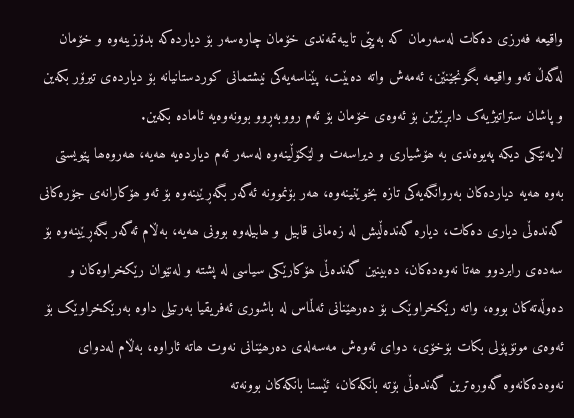واقیعە فەرزی دەکات لەسەرمان کە بەپێی تایبەتمەندی خۆمان چارەسەر بۆ دیاردەکە بدۆزینەوە و خۆمان لەگەڵ ئەو واقیعە بگونجێنێن، ئەمەش واتە دەبێت، پێناسەیەکی نیشتمانی کوردستانیانە بۆ دیاردەی تیرۆر بکەین و پاشان ستراتیژیەک دابڕێژین بۆ ئەوەی خۆمان بۆ ئەم رووبەڕوو بوونەوەیە ئامادە بکەین.
لایەنێکی دیکە پەیوەندی بە ھۆشیاری و دیراسەت و لێکۆڵینەوە لەسەر ئەم دیاردەیە ھەیە، ھەروەھا پێویستی بەوە ھەیە دیاردەکان بەروانگەیەکی تازە بخوێنینەوە، ھەر بۆنموونە ئەگەر بگەڕێینەوە بۆ ئەو ھۆکارانەی جۆرەکانی گەندەڵی دیاری دەکات، دیارە گەندەڵیش لە زەمانی قابیل و ھابیلەوە بوونی ھەیە، بەڵام ئەگەر بگەڕێینەوە بۆ سەدەی رابردوو ھەتا نەوەدەکان، دەبینین گەندەڵی ھۆکارێکی سیاسی لە پشتە و لەنێوان رێکخراوەکان و دەوڵەتەکان بووە، واتە رێکخراوێک بۆ دەرھێنانی ئەڵماس لە باشوری ئەفریقیا بەرتیلی داوە بەرێکخراوێک بۆ ئەوەی مونۆپۆلی بکات بۆخۆی، دوای ئەوەش مەسەلەی دەرھێنانی نەوت ھاتە ئاراوە، بەڵام لەدوای نەوەدەکانەوە گەورەترین گەندەڵی بۆتە بانکەکان، ئێستا بانکەکان بوونەتە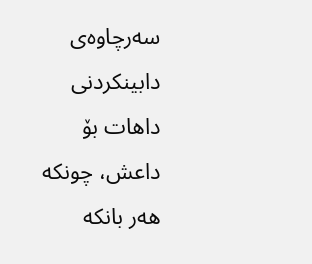سەرچاوەی دابینکردنی داھات بۆ داعش، چونکە ھەر بانکە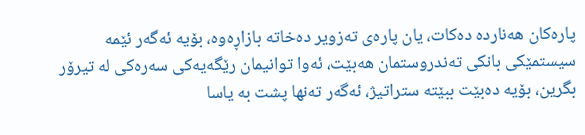پارەکان ھەناردە دەکات، یان پارەی تەزویر دەخاتە بازاڕەوە، بۆیە ئەگەر ئێمە سیستمێکی بانکی تەندروستمان ھەبێت، ئەوا توانیمان رێگەیەکی سەرەکی لە تیرۆر بگرین، بۆیە دەبێت ببێتە ستراتیژ، ئەگەر تەنھا پشت بە یاسا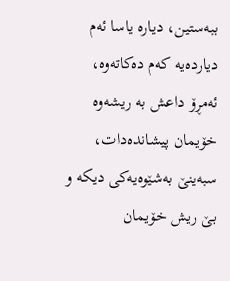ببەستین، دیارە یاسا ئەم دیاردەیە کەم دەکاتەوە، ئەمڕۆ داعش بە ریشەوە خۆیمان پیشاندەدات، سبەینێ بەشێوەیەکی دیکە و بێ ریش خۆیمان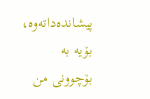پیشاندەداتەوە، بۆیە بە بۆچوونی من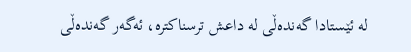لە ئێستادا گەندەڵی لە داعش ترسناکترە، ئەگەر گەندەڵی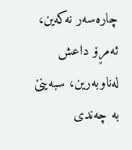چارەسەر نەکەین، ئەمڕۆ داعش لەناوبەرین، سبەینێ بە چەندی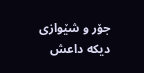جۆر و شێوازی دیکە داعش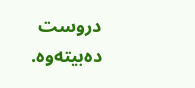دروست دەبیتەوە.